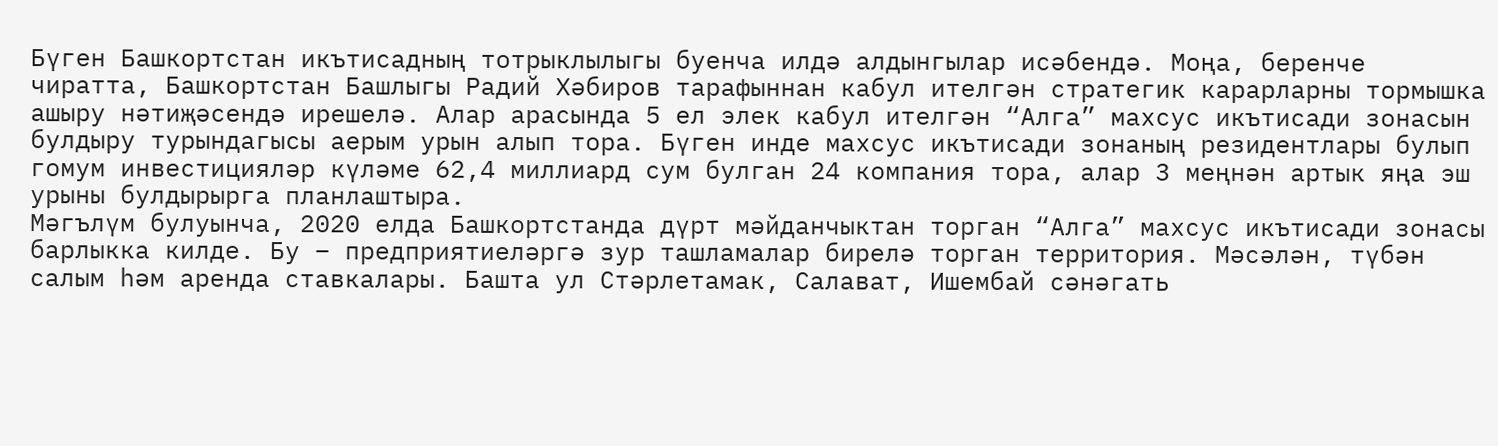Бүген Башкортстан икътисадның тотрыклылыгы буенча илдә алдынгылар исәбендә. Моңа, беренче чиратта, Башкортстан Башлыгы Радий Хәбиров тарафыннан кабул ителгән стратегик карарларны тормышка ашыру нәтиҗәсендә ирешелә. Алар арасында 5 ел элек кабул ителгән “Алга” махсус икътисади зонасын булдыру турындагысы аерым урын алып тора. Бүген инде махсус икътисади зонаның резидентлары булып гомум инвестицияләр күләме 62,4 миллиард сум булган 24 компания тора, алар 3 меңнән артык яңа эш урыны булдырырга планлаштыра.
Мәгълүм булуынча, 2020 елда Башкортстанда дүрт мәйданчыктан торган “Алга” махсус икътисади зонасы барлыкка килде. Бу – предприятиеләргә зур ташламалар бирелә торган территория. Мәсәлән, түбән салым һәм аренда ставкалары. Башта ул Стәрлетамак, Салават, Ишембай сәнәгать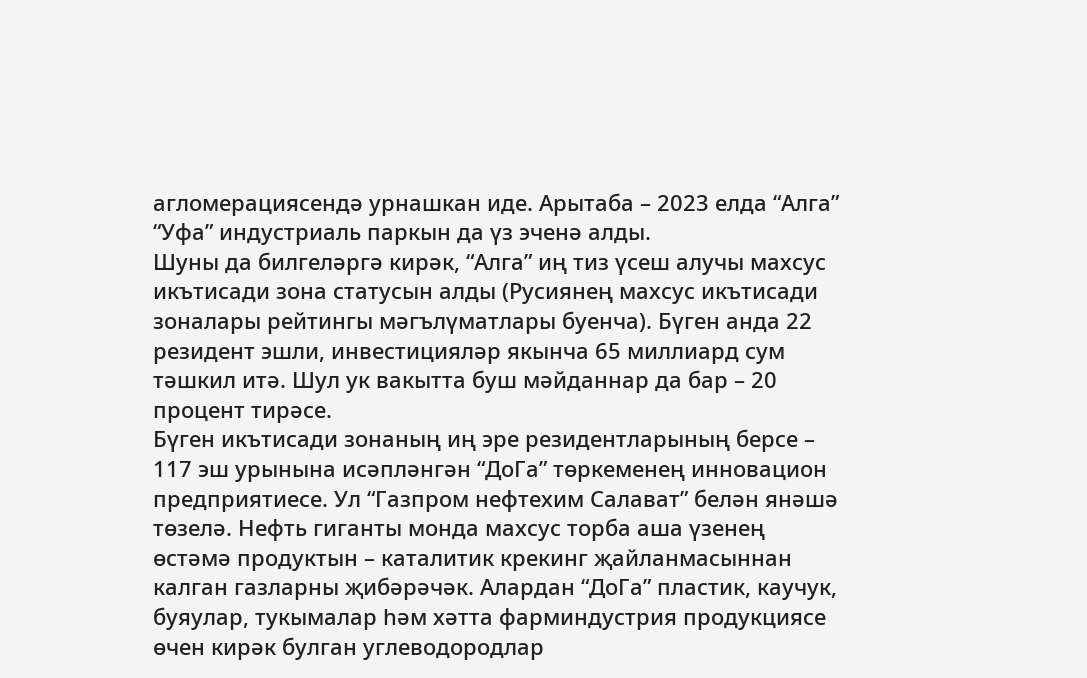агломерациясендә урнашкан иде. Арытаба – 2023 елда “Алга” “Уфа” индустриаль паркын да үз эченә алды.
Шуны да билгеләргә кирәк, “Алга” иң тиз үсеш алучы махсус икътисади зона статусын алды (Русиянең махсус икътисади зоналары рейтингы мәгълүматлары буенча). Бүген анда 22 резидент эшли, инвестицияләр якынча 65 миллиард сум тәшкил итә. Шул ук вакытта буш мәйданнар да бар – 20 процент тирәсе.
Бүген икътисади зонаның иң эре резидентларының берсе – 117 эш урынына исәпләнгән “ДоГа” төркеменең инновацион предприятиесе. Ул “Газпром нефтехим Салават” белән янәшә төзелә. Нефть гиганты монда махсус торба аша үзенең өстәмә продуктын – каталитик крекинг җайланмасыннан калган газларны җибәрәчәк. Алардан “ДоГа” пластик, каучук, буяулар, тукымалар һәм хәтта фарминдустрия продукциясе өчен кирәк булган углеводородлар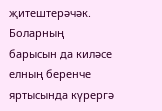җитештерәчәк. Боларның барысын да киләсе елның беренче яртысында күрергә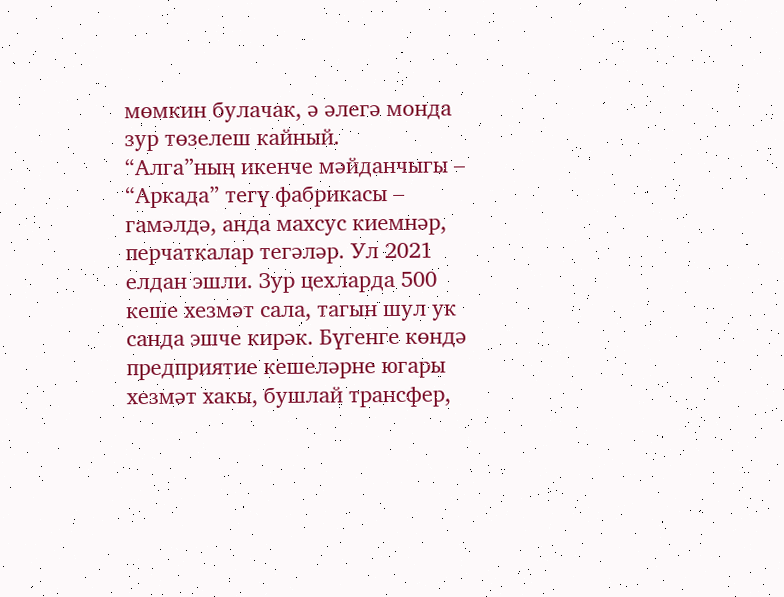мөмкин булачак, ә әлегә монда зур төзелеш кайный.
“Алга”ның икенче мәйданчыгы – “Аркада” тегү фабрикасы – гамәлдә, анда махсус киемнәр, перчаткалар тегәләр. Ул 2021 елдан эшли. Зур цехларда 500 кеше хезмәт сала, тагын шул ук санда эшче кирәк. Бүгенге көндә предприятие кешеләрне югары хезмәт хакы, бушлай трансфер,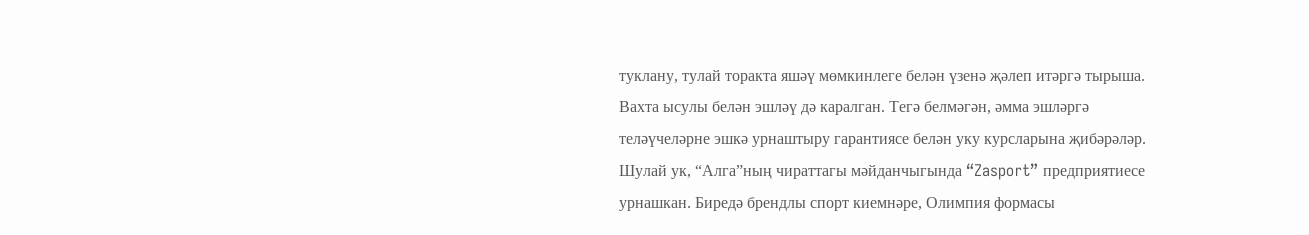туклану, тулай торакта яшәү мөмкинлеге белән үзенә җәлеп итәргә тырыша. Вахта ысулы белән эшләү дә каралган. Тегә белмәгән, әмма эшләргә теләүчеләрне эшкә урнаштыру гарантиясе белән уку курсларына җибәрәләр.
Шулай ук, “Алга”ның чираттагы мәйданчыгында “Zasport” предприятиесе урнашкан. Биредә брендлы спорт киемнәре, Олимпия формасы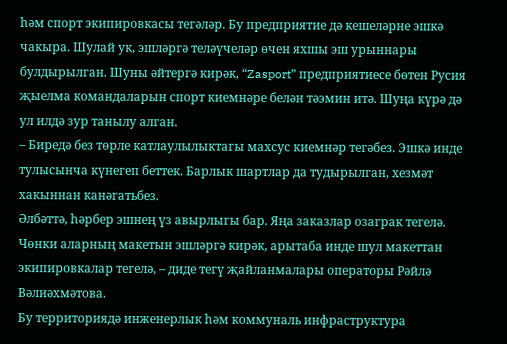һәм спорт экипировкасы тегәләр. Бу предприятие дә кешеләрне эшкә чакыра. Шулай ук, эшләргә теләүчеләр өчен яхшы эш урыннары булдырылган. Шуны әйтергә кирәк, “Zasport” предприятиесе бөтен Русия җыелма командаларын спорт киемнәре белән тәэмин итә. Шуңа күрә дә ул илдә зур танылу алган.
– Биредә без төрле катлаулылыктагы махсус киемнәр тегәбез. Эшкә инде тулысынча күнегеп беттек. Барлык шартлар да тудырылган, хезмәт хакыннан канәгатьбез.
Әлбәттә, һәрбер эшнең үз авырлыгы бар. Яңа заказлар озаграк тегелә. Чөнки аларның макетын эшләргә кирәк, арытаба инде шул макеттан экипировкалар тегелә, – диде тегү җайланмалары операторы Рәйлә Вәлиәхмәтова.
Бу территориядә инженерлык һәм коммуналь инфраструктура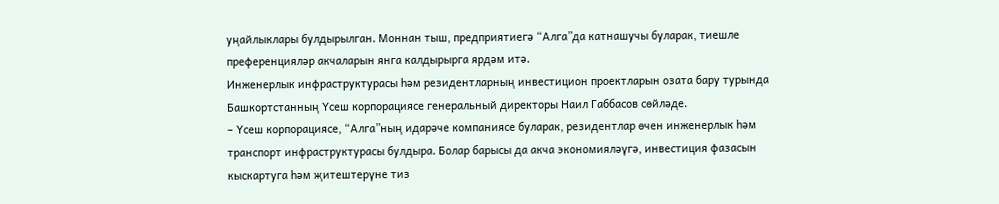уңайлыклары булдырылган. Моннан тыш, предприятиегә “Алга”да катнашучы буларак, тиешле преференцияләр акчаларын янга калдырырга ярдәм итә.
Инженерлык инфраструктурасы һәм резидентларның инвестицион проектларын озата бару турында Башкортстанның Үсеш корпорациясе генеральный директоры Наил Габбасов сөйләде.
– Үсеш корпорациясе, “Алга”ның идарәче компаниясе буларак, резидентлар өчен инженерлык һәм транспорт инфраструктурасы булдыра. Болар барысы да акча экономияләүгә, инвестиция фазасын кыскартуга һәм җитештерүне тиз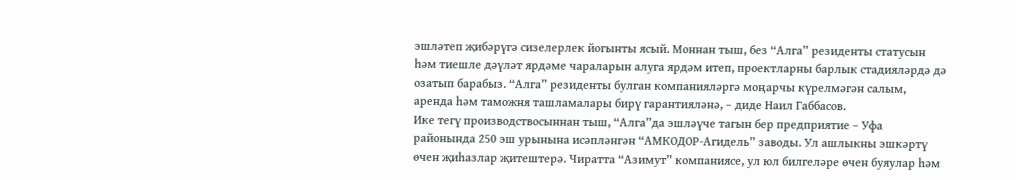эшләтеп җибәрүгә сизелерлек йогынты ясый. Моннан тыш, без “Алга” резиденты статусын һәм тиешле дәүләт ярдәме чараларын алуга ярдәм итеп, проектларны барлык стадияләрдә дә озатып барабыз. “Алга” резиденты булган компанияләргә моңарчы күрелмәгән салым, аренда һәм таможня ташламалары бирү гарантияләнә, – диде Наил Габбасов.
Ике тегү производствосыннан тыш, “Алга”да эшләүче тагын бер предприятие – Уфа районында 250 эш урынына исәпләнгән “АМКОДОР-Агидель” заводы. Ул ашлыкны эшкәртү өчен җиһазлар җитештерә. Чиратта “Азимут” компаниясе, ул юл билгеләре өчен буяулар һәм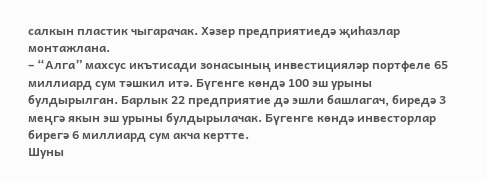салкын пластик чыгарачак. Хәзер предприятиедә җиһазлар монтажлана.
– “Алга” махсус икътисади зонасының инвестицияләр портфеле 65 миллиард сум тәшкил итә. Бүгенге көндә 100 эш урыны булдырылган. Барлык 22 предприятие дә эшли башлагач, биредә 3 меңгә якын эш урыны булдырылачак. Бүгенге көндә инвесторлар бирегә 6 миллиард сум акча кертте.
Шуны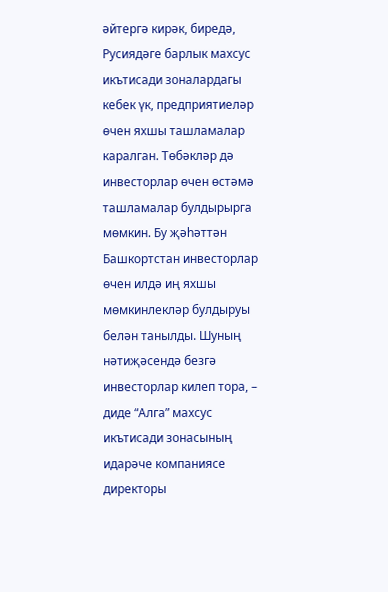әйтергә кирәк, биредә, Русиядәге барлык махсус икътисади зоналардагы кебек үк, предприятиеләр өчен яхшы ташламалар каралган. Төбәкләр дә инвесторлар өчен өстәмә ташламалар булдырырга мөмкин. Бу җәһәттән Башкортстан инвесторлар өчен илдә иң яхшы мөмкинлекләр булдыруы белән танылды. Шуның нәтиҗәсендә безгә инвесторлар килеп тора, – диде “Алга” махсус икътисади зонасының идарәче компаниясе директоры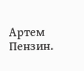Артем Пензин.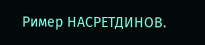Ример НАСРЕТДИНОВ.